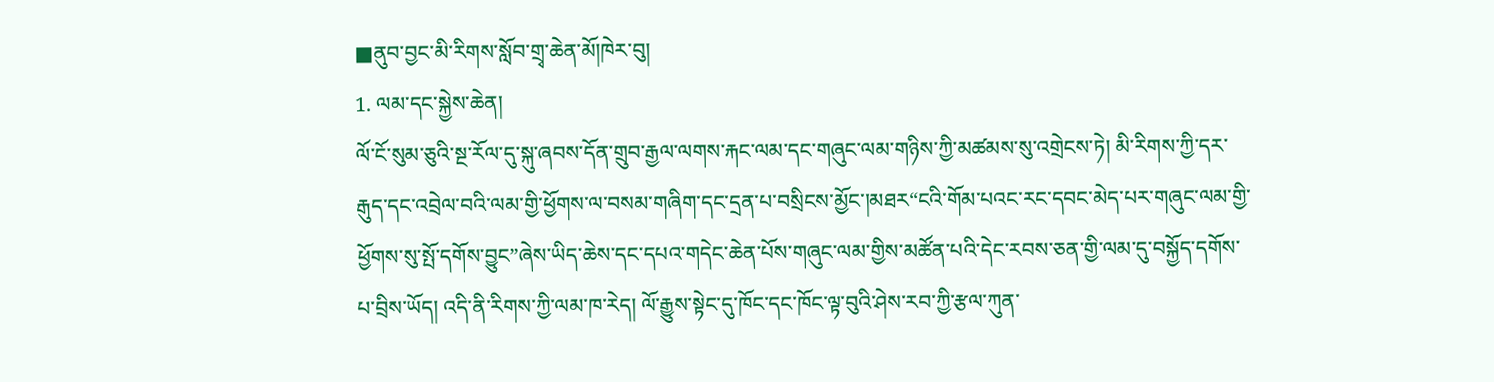■ནུབ་བྱང་མི་རིགས་སློབ་གྲྭ་ཆེན་མོ།ཁེར་བུ།
1. ལམ་དང་སྐྱེས་ཆེན།
ལོ་ངོ་སུམ་ཅུའི་སྔ་རོལ་དུ་སྐུ་ཞབས་དོན་གྲུབ་རྒྱལ་ལགས་རྐང་ལམ་དང་གཞུང་ལམ་གཉིས་ཀྱི་མཚམས་སུ་འགྲེངས་ཏེ། མི་རིགས་ཀྱི་དར་རྒུད་དང་འབྲེལ་བའི་ལམ་གྱི་ཕྱོགས་ལ་བསམ་གཞིག་དང་དྲན་པ་བསྲིངས་མྱོང་།མཐར“ངའི་གོམ་པའང་རང་དབང་མེད་པར་གཞུང་ལམ་གྱི་ཕྱོགས་སུ་སྤོ་དགོས་བྱུང”ཞེས་ཡིད་ཆེས་དང་དཔའ་གདེང་ཆེན་པོས་གཞུང་ལམ་གྱིས་མཚོན་པའི་དེང་རབས་ཅན་གྱི་ལམ་དུ་བསྐྱོད་དགོས་པ་བྲིས་ཡོད། འདི་ནི་རིགས་ཀྱི་ལམ་ཁ་རེད། ལོ་རྒྱུས་སྟེང་དུ་ཁོང་དང་ཁོང་ལྟ་བུའི་ཤེས་རབ་ཀྱི་རྩལ་ཀུན་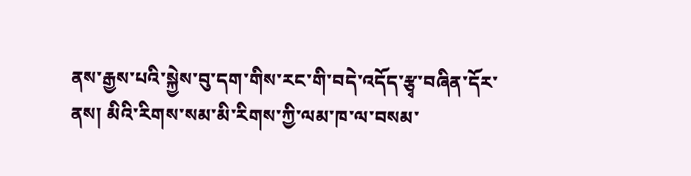ནས་རྒྱས་པའི་སྐྱེས་བུ་དག་གིས་རང་གི་བདེ་འདོད་རྩྭ་བཞིན་དོར་ནས། མིའི་རིགས་སམ་མི་རིགས་ཀྱི་ལམ་ཁ་ལ་བསམ་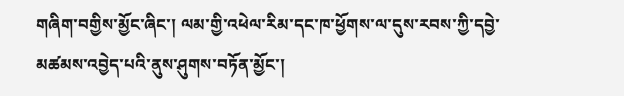གཞིག་བགྱིས་མྱོང་ཞིང་། ལམ་གྱི་འཕེལ་རིམ་དང་ཁ་ཕྱོགས་ལ་དུས་རབས་ཀྱི་དབྱེ་མཚམས་འབྱེད་པའི་ནུས་ཤུགས་བཏོན་མྱོང་།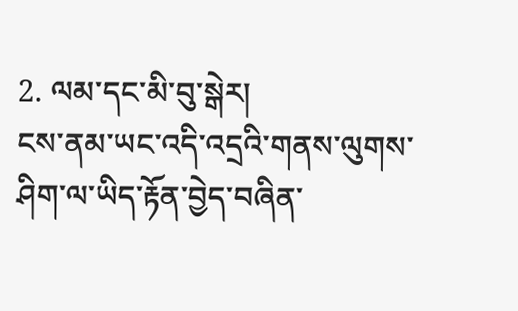2. ལམ་དང་མི་བུ་སྒེར།
ངས་ནམ་ཡང་འདི་འདྲའི་གནས་ལུགས་ཤིག་ལ་ཡིད་རྟོན་བྱེད་བཞིན་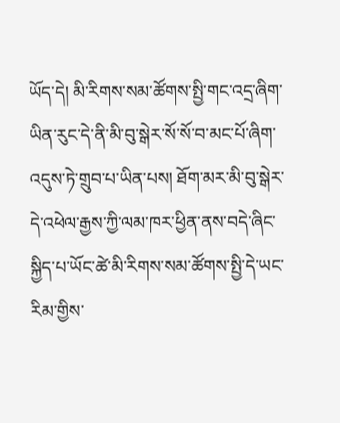ཡོད་དེ། མི་རིགས་སམ་ཚོགས་སྤྱི་གང་འདྲ་ཞིག་ཡིན་རུང་དེ་ནི་མི་བུ་སྒེར་སོ་སོ་བ་མང་པོ་ཞིག་འདུས་ཏེ་གྲུབ་པ་ཡིན་པས། ཐོག་མར་མི་བུ་སྒེར་དེ་འཕེལ་རྒྱས་ཀྱི་ལམ་ཁར་ཕྱིན་ནས་བདེ་ཞིང་སྐྱིད་པ་ཡོང་ཚེ་མི་རིགས་སམ་ཚོགས་སྤྱི་དེ་ཡང་རིམ་གྱིས་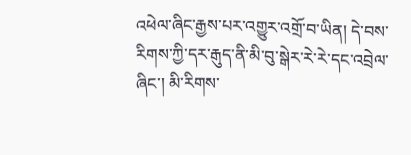འཕེལ་ཞིང་རྒྱས་པར་འགྱུར་འགྲོ་བ་ཡིན། དེ་བས་རིགས་ཀྱི་དར་རྒུད་ནི་མི་བུ་སྒེར་རེ་རེ་དང་འབྲེལ་ཞིང་། མི་རིགས་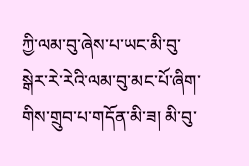ཀྱི་ལམ་བུ་ཞེས་པ་ཡང་མི་བུ་སྒེར་རེ་རེའི་ལམ་བུ་མང་པོ་ཞིག་གིས་གྲུབ་པ་གདོན་མི་ཟ། མི་བུ་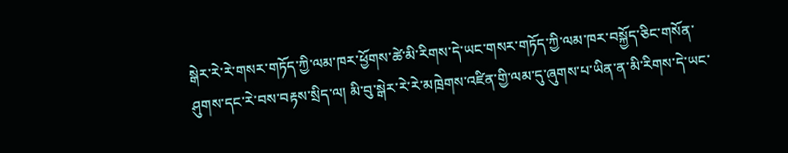སྒེར་རེ་རེ་གསར་གཏོད་ཀྱི་ལམ་ཁར་ཕྱོགས་ཚེ་མི་རིགས་དེ་ཡང་གསར་གཏོད་ཀྱི་ལམ་ཁར་བསྐྱོད་ཅིང་གསོན་ཤུགས་དང་རེ་བས་བརྟས་སྲིད་ལ། མི་བུ་སྒེར་རེ་རེ་མཁྲེགས་འཛིན་གྱི་ལམ་དུ་ཞུགས་པ་ཡིན་ན་མི་རིགས་དེ་ཡང་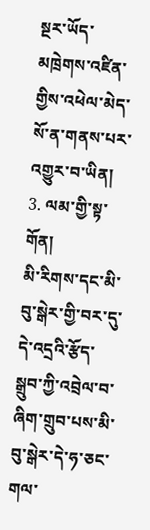སྔར་ཡོད་མཁྲེགས་འཛིན་གྱིས་འཕེལ་མེད་སོ་ན་གནས་པར་འགྱུར་བ་ཡིན།
3. ལམ་གྱི་སྟ་གོན།
མི་རིགས་དང་མི་བུ་སྒེར་གྱི་བར་དུ་དེ་འདྲའི་རྩོད་སྒྲུབ་ཀྱི་འབྲེལ་བ་ཞིག་གྲུབ་པས་མི་བུ་སྒེར་དེ་ཧ་ཅང་གལ་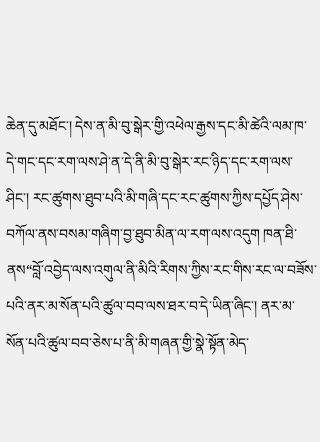ཆེན་དུ་མཐོང་། དེས་ན་མི་བུ་སྒེར་གྱི་འཕེལ་རྒྱས་དང་མི་ཚེའི་ལམ་ཁ་དེ་གང་དང་རག་ལས་ཤེ་ན་དེ་ནི་མི་བུ་སྒེར་རང་ཉིད་དང་རག་ལས་ཤིང་། རང་ཚུགས་ཐུབ་པའི་མི་གཞི་དང་རང་ཚུགས་ཀྱིས་དཔྱོད་ཤེས་བཀོལ་ནས་བསམ་གཞིག་བྱ་ཐུབ་མིན་ལ་རག་ལས་འདུག ཁན་ཐི་ནས“བློ་འབྱེད་ལས་འགུལ་ནི་མིའི་རིགས་ཀྱིས་རང་གིས་རང་ལ་བཟོས་པའི་ནར་མ་སོན་པའི་ཚུལ་བབ་ལས་ཐར་བ་དེ་ཡིན་ཞིང་། ནར་མ་སོན་པའི་ཚུལ་བབ་ཅེས་པ་ནི་མི་གཞན་གྱི་སྣེ་སྟོན་མེད་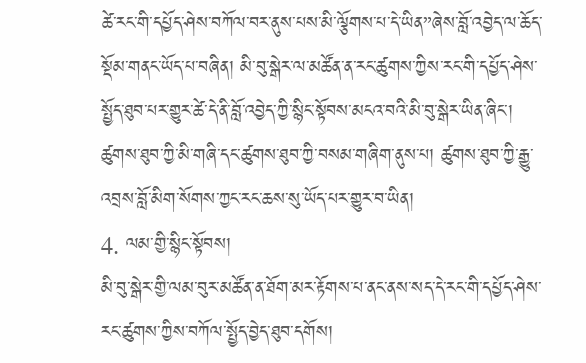ཚེ་རང་གི་དཔྱོད་ཤེས་བཀོལ་བར་ནུས་པས་མི་ལྕོགས་པ་དེ་ཡིན”ཞེས་བློ་འབྱེད་ལ་ཆོད་སྡོམ་གནང་ཡོད་པ་བཞིན། མི་བུ་སྒེར་ལ་མཚོན་ན་རང་ཚུགས་ཀྱིས་རང་གི་དཔྱོད་ཤེས་སྤྱོད་ཐུབ་པར་གྱུར་ཚེ་དེ་ནི་བློ་འབྱེད་ཀྱི་སྙིང་སྟོབས་མངའ་བའི་མི་བུ་སྒེར་ཡིན་ཞིང་། ཚུགས་ཐུབ་ཀྱི་མི་གཞི་དང་ཚུགས་ཐུབ་ཀྱི་བསམ་གཞིག་ནུས་པ། ཚུགས་ཐུབ་ཀྱི་རྒྱུ་འབྲས་བློ་མིག་སོགས་ཀྱང་རང་ཆས་སུ་ཡོད་པར་གྱུར་བ་ཡིན།
4. ལམ་གྱི་སྙིང་སྟོབས།
མི་བུ་སྒེར་གྱི་ལམ་བུར་མཚོན་ན་ཐོག་མར་རྟོགས་པ་ནང་ནས་སད་དེ་རང་གི་དཔྱོད་ཤེས་རང་ཚུགས་ཀྱིས་བཀོལ་སྤྱོད་བྱེད་ཐུབ་དགོས།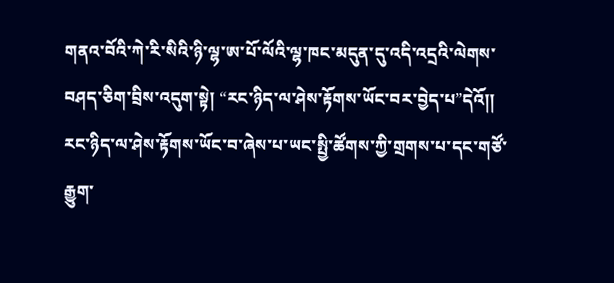གནའ་བོའི་ཀེ་རི་སིའི་ཉི་ལྷ་ཨ་པོ་ལོའི་ལྷ་ཁང་མདུན་དུ་འདི་འདྲའི་ལེགས་བཤད་ཅིག་བྲིས་འདུག་སྟེ། “རང་ཉིད་ལ་ཤེས་རྟོགས་ཡོང་བར་བྱེད་པ”དེའོ།། རང་ཉིད་ལ་ཤེས་རྟོགས་ཡོང་བ་ཞེས་པ་ཡང་སྤྱི་ཚོགས་ཀྱི་གྲགས་པ་དང་གཙོ་རྒྱུག་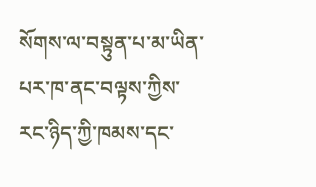སོགས་ལ་བསྟུན་པ་མ་ཡིན་པར་ཁ་ནང་བལྟས་ཀྱིས་རང་ཉིད་ཀྱི་ཁམས་དང་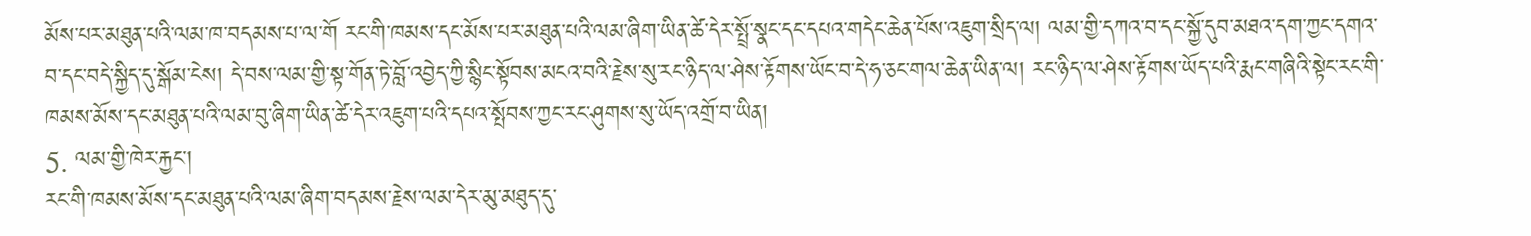མོས་པར་མཐུན་པའི་ལམ་ཁ་བདམས་པ་ལ་གོ རང་གི་ཁམས་དང་མོས་པར་མཐུན་པའི་ལམ་ཞིག་ཡིན་ཚེ་དེར་སྤྲོ་སྣང་དང་དཔའ་གདེང་ཆེན་པོས་འཇུག་སྲིད་ལ། ལམ་གྱི་དཀའ་བ་དང་སྐྱོ་དུབ་མཐའ་དག་ཀྱང་དགའ་བ་དང་བདེ་སྐྱིད་དུ་སྒོམ་ངེས། དེ་བས་ལམ་གྱི་སྟ་གོན་ཏེ་བློ་འབྱེད་ཀྱི་སྙིང་སྟོབས་མངའ་བའི་རྗེས་སུ་རང་ཉིད་ལ་ཤེས་རྟོགས་ཡོང་བ་དེ་ཧ་ཅང་གལ་ཆེན་ཡིན་ལ། རང་ཉིད་ལ་ཤེས་རྟོགས་ཡོད་པའི་རྨང་གཞིའི་སྟེང་རང་གི་ཁམས་མོས་དང་མཐུན་པའི་ལམ་བུ་ཞིག་ཡིན་ཚེ་དེར་འཇུག་པའི་དཔའ་སྤོབས་ཀྱང་རང་ཤུགས་སུ་ཡོད་འགྲོ་བ་ཡིན།
5. ལམ་གྱི་ཁེར་རྐྱང་།
རང་གི་ཁམས་མོས་དང་མཐུན་པའི་ལམ་ཞིག་བདམས་རྗེས་ལམ་དེར་མུ་མཐུད་དུ་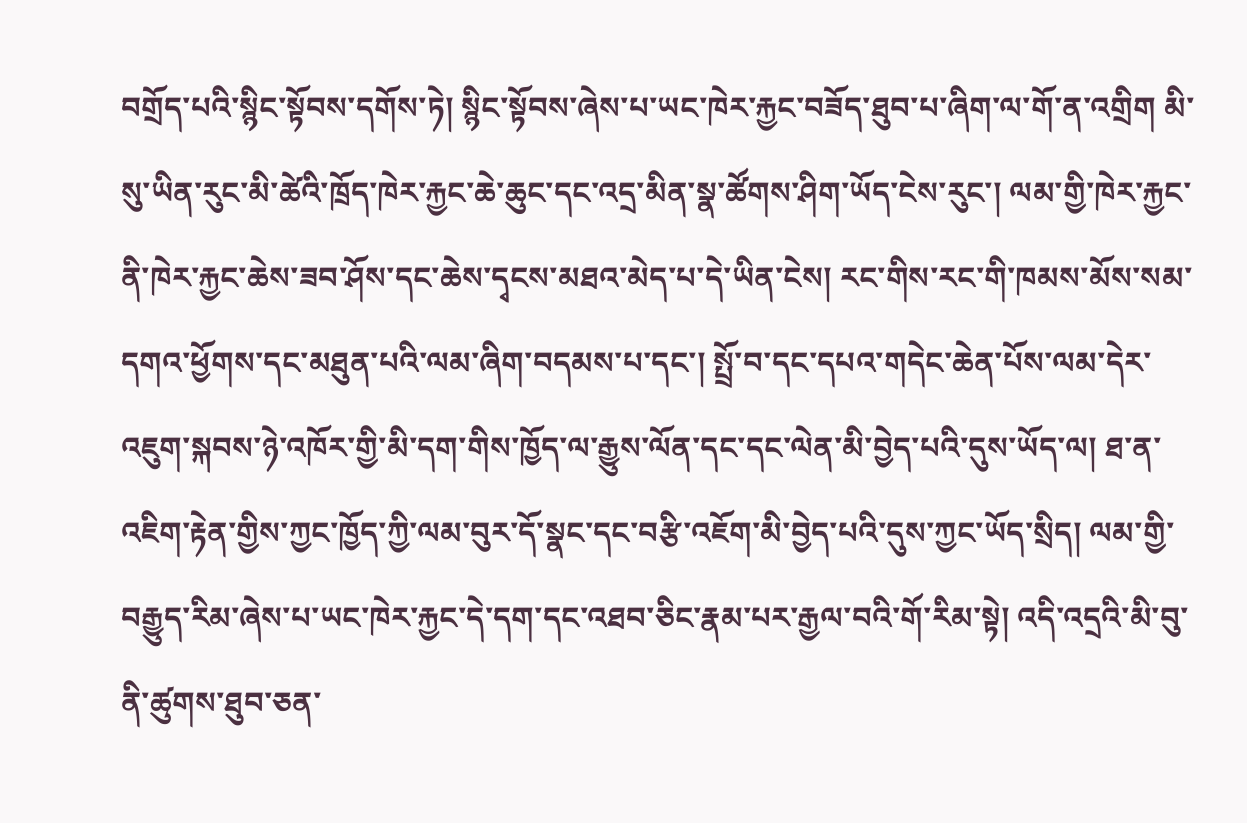བགྲོད་པའི་སྙིང་སྟོབས་དགོས་ཏེ། སྙིང་སྟོབས་ཞེས་པ་ཡང་ཁེར་རྐྱང་བཟོད་ཐུབ་པ་ཞིག་ལ་གོ་ན་འགྲིག མི་སུ་ཡིན་རུང་མི་ཚེའི་ཁྲོད་ཁེར་རྐྱང་ཆེ་ཆུང་དང་འདྲ་མིན་སྣ་ཚོགས་ཤིག་ཡོད་ངེས་རུང་། ལམ་གྱི་ཁེར་རྐྱང་ནི་ཁེར་རྐྱང་ཆེས་ཟབ་ཤོས་དང་ཆེས་དྭངས་མཐའ་མེད་པ་དེ་ཡིན་ངེས། རང་གིས་རང་གི་ཁམས་མོས་སམ་དགའ་ཕྱོགས་དང་མཐུན་པའི་ལམ་ཞིག་བདམས་པ་དང་། སྤྲོ་བ་དང་དཔའ་གདེང་ཆེན་པོས་ལམ་དེར་འཇུག་སྐབས་ཉེ་འཁོར་གྱི་མི་དག་གིས་ཁྱོད་ལ་རྒྱུས་ལོན་དང་དང་ལེན་མི་བྱེད་པའི་དུས་ཡོད་ལ། ཐ་ན་འཇིག་རྟེན་གྱིས་ཀྱང་ཁྱོད་ཀྱི་ལམ་བུར་དོ་སྣང་དང་བརྩི་འཇོག་མི་བྱེད་པའི་དུས་ཀྱང་ཡོད་སྲིད། ལམ་གྱི་བརྒྱུད་རིམ་ཞེས་པ་ཡང་ཁེར་རྐྱང་དེ་དག་དང་འཐབ་ཅིང་རྣམ་པར་རྒྱལ་བའི་གོ་རིམ་སྟེ། འདི་འདྲའི་མི་བུ་ནི་ཚུགས་ཐུབ་ཅན་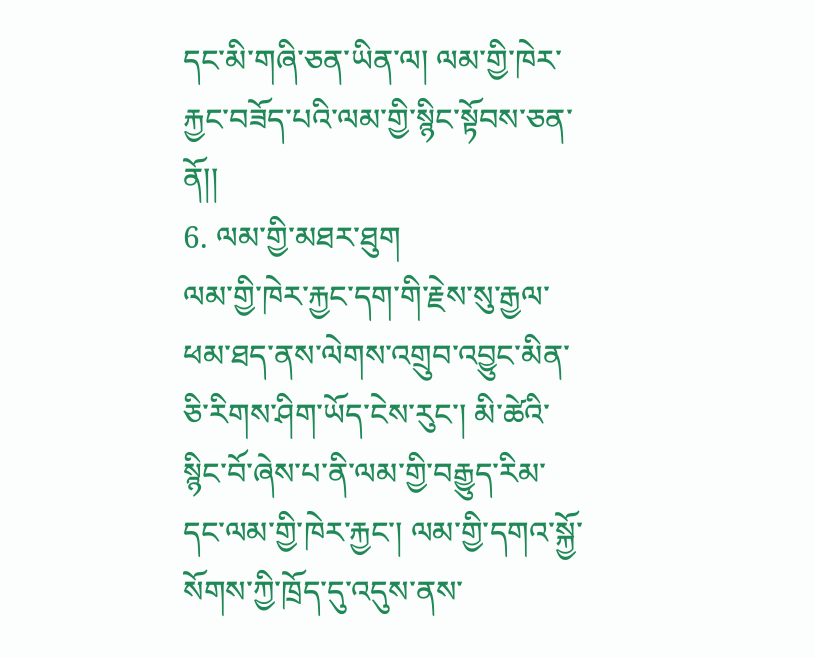དང་མི་གཞི་ཅན་ཡིན་ལ། ལམ་གྱི་ཁེར་རྐྱང་བཟོད་པའི་ལམ་གྱི་སྙིང་སྟོབས་ཅན་ནོ།།
6. ལམ་གྱི་མཐར་ཐུག
ལམ་གྱི་ཁེར་རྐྱང་དག་གི་རྗེས་སུ་རྒྱལ་ཕམ་ཐད་ནས་ལེགས་འགྲུབ་འབྱུང་མིན་ཅི་རིགས་ཤིག་ཡོད་ངེས་རུང་། མི་ཚེའི་སྙིང་བོ་ཞེས་པ་ནི་ལམ་གྱི་བརྒྱུད་རིམ་དང་ལམ་གྱི་ཁེར་རྐྱང་། ལམ་གྱི་དགའ་སྐྱོ་སོགས་ཀྱི་ཁྲོད་དུ་འདུས་ནས་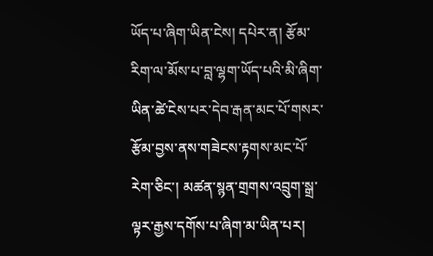ཡོད་པ་ཞིག་ཡིན་ངེས། དཔེར་ན། རྩོམ་རིག་ལ་མོས་པ་བླ་ལྷག་ཡོད་པའི་མི་ཞིག་ཡིན་ཚེ་ངེས་པར་དེབ་རྒན་མང་པོ་གསར་རྩོམ་བྱས་ནས་གཟེངས་རྟགས་མང་པོ་རེག་ཅིང་། མཚན་སྙན་གྲགས་འབྲུག་སྒྲ་ལྟར་རྒྱས་དགོས་པ་ཞིག་མ་ཡིན་པར།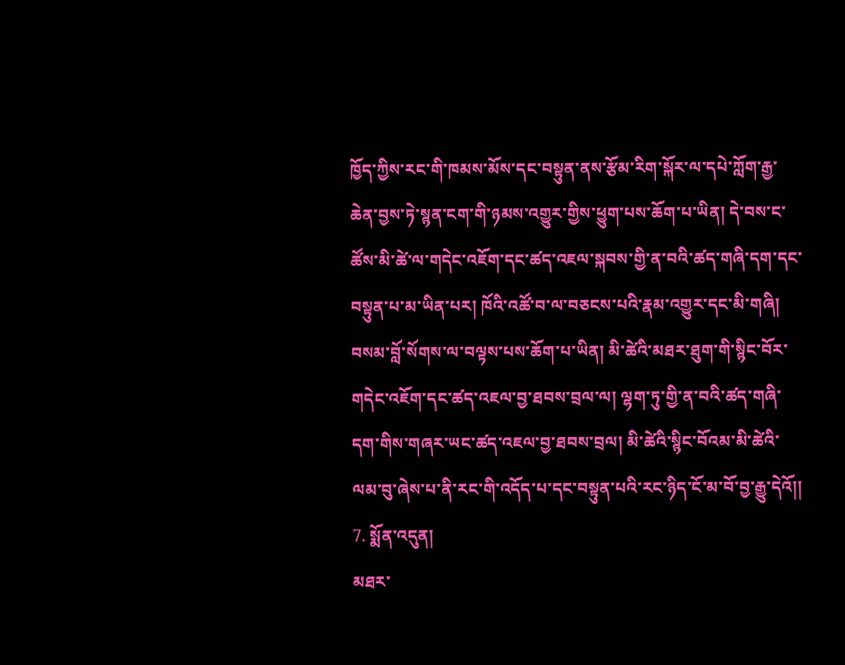ཁྱོད་ཀྱིས་རང་གི་ཁམས་མོས་དང་བསྟུན་ནས་རྩོམ་རིག་སྐོར་ལ་དཔེ་ཀློག་རྒྱ་ཆེན་བྱས་ཏེ་སྙན་ངག་གི་ཉམས་འགྱུར་གྱིས་ཕྱུག་པས་ཆོག་པ་ཡིན། དེ་བས་ང་ཚོས་མི་ཚེ་ལ་གདེང་འཇོག་དང་ཚད་འཇལ་སྐབས་གྱི་ན་བའི་ཚད་གཞི་དག་དང་བསྟུན་པ་མ་ཡིན་པར། ཁོའི་འཚོ་བ་ལ་བཅངས་པའི་རྣམ་འགྱུར་དང་མི་གཞི། བསམ་བློ་སོགས་ལ་བལྟས་པས་ཆོག་པ་ཡིན། མི་ཚེའི་མཐར་ཐུག་གི་སྙིང་བོར་གདེང་འཇོག་དང་ཚད་འཇལ་བྱ་ཐབས་བྲལ་ལ། ལྷག་ཏུ་གྱི་ན་བའི་ཚད་གཞི་དག་གིས་གཞར་ཡང་ཚད་འཇལ་བྱ་ཐབས་བྲལ། མི་ཚེའི་སྙིང་བོའམ་མི་ཚེའི་ལམ་བུ་ཞེས་པ་ནི་རང་གི་འདོད་པ་དང་བསྟུན་པའི་རང་ཉིད་ངོ་མ་བོ་བྱ་རྒྱུ་དེའོ།།
7. སྨོན་འདུན།
མཐར་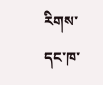རིགས་དང་ཁ་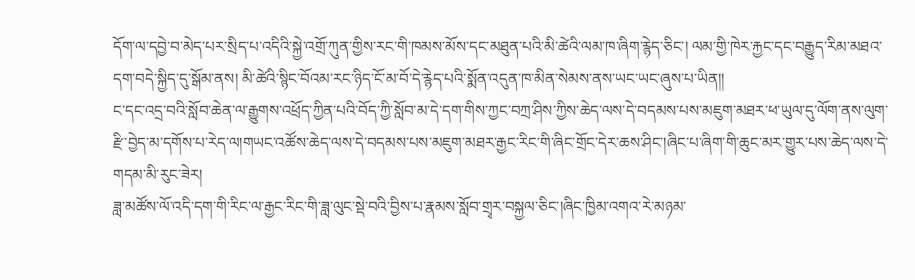དོག་ལ་དབྱེ་བ་མེད་པར་སྲིད་པ་འདིའི་སྐྱེ་འགྲོ་ཀུན་གྱིས་རང་གི་ཁམས་མོས་དང་མཐུན་པའི་མི་ཚེའི་ལམ་ཁ་ཞིག་རྙེད་ཅིང་། ལམ་གྱི་ཁེར་རྐྱང་དང་བརྒྱུད་རིམ་མཐའ་དག་བདེ་སྐྱིད་དུ་སྒོམ་ནས། མི་ཚེའི་སྙིང་བོའམ་རང་ཉིད་ངོ་མ་བོ་དེ་རྙེད་པའི་སྨོན་འདུན་ཁ་མིན་སེམས་ནས་ཡང་ཡང་ཞུས་པ་ཡིན།།
ང་དང་འདྲ་བའི་སློབ་ཆེན་ལ་རྒྱུགས་འཕྲོད་ཀྱིན་པའི་བོད་ཀྱི་སློབ་མ་དེ་དག་གིས་ཀྱང་བཀྲ་ཤིས་ཀྱིས་ཆེད་ལས་དེ་བདམས་པས་མཇུག་མཐར་ཕ་ཡུལ་དུ་ལོག་ནས་ལུག་རྫི་བྱེད་མ་དགོས་པ་རེད་ལ།གཡང་འཚོས་ཆེད་ལས་དེ་བདམས་པས་མཇུག་མཐར་རྒྱང་རིང་གི་ཞིང་གྲོང་དེར་ཆས་ཤིང་།ཞིང་པ་ཞིག་གི་ཆུང་མར་གྱུར་པས་ཆེད་ལས་དེ་གདམ་མི་རུང་ཟེར།
ཟླ་མཚོས་ལོ་འདི་དག་གི་རིང་ལ་རྒྱང་རིང་གི་ཟླ་ལུང་སྡེ་བའི་བྱིས་པ་རྣམས་སློབ་གྲྭར་བསྐྱལ་ཅིང་།ཞིང་ཁྱིམ་འགའ་རེ་མཉམ་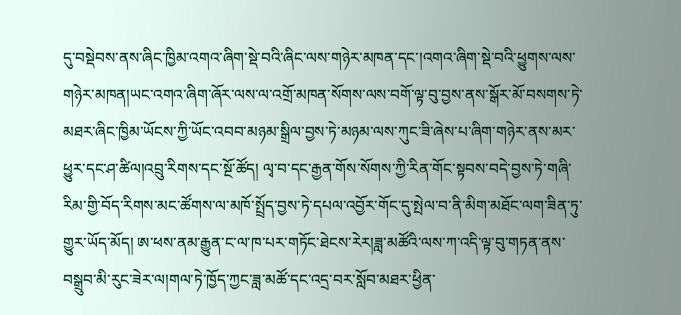དུ་བསྡེབས་ནས་ཞིང་ཁྱིམ་འགའ་ཞིག་སྡེ་བའི་ཞིང་ལས་གཉེར་མཁན་དང་།འགའ་ཞིག་སྡེ་བའི་ཕྱུགས་ལས་གཉེར་མཁན།ཡང་འགའ་ཞིག་ཞོར་ལས་ལ་འགྲོ་མཁན་སོགས་ལས་བགོ་ལྟ་བུ་བྱས་ནས་སྒོར་མོ་བསགས་ཏེ་མཐར་ཞིང་ཁྱིམ་ཡོངས་ཀྱི་ཡོང་འབབ་མཉམ་སྒྲིལ་བྱས་ཏེ་མཉམ་ལས་ཀུང་ཟི་ཞེས་པ་ཞིག་གཉེར་ནས་མར་ཕྱུར་དང་ཤ་ཚིལ།འབྲུ་རིགས་དང་སྔོ་ཚོད། ལྭ་བ་དང་རྒྱན་གོས་སོགས་ཀྱི་རིན་གོང་སྟབས་བདེ་བྱས་ཏེ་གཞི་རིམ་གྱི་བོད་རིགས་མང་ཚོགས་ལ་མཁོ་སྤྲོད་བྱས་ཏེ་དཔལ་འབྱོར་གོང་དུ་སྤེལ་བ་ནི་མིག་མཐོང་ལག་ཟིན་ཏུ་གྱུར་ཡོད་མོད། ཨ་ཕས་ནམ་རྒྱུན་ང་ལ་ཁ་པར་གཏོང་ཐེངས་རེར།ཟླ་མཚོའི་ལས་ཀ་འདི་ལྟ་བུ་གཏན་ནས་བསྒྲུབ་མི་རུང་ཟེར་ལ།གལ་ཏེ་ཁྱོད་ཀྱང་ཟླ་མཚོ་དང་འདྲ་བར་སློབ་མཐར་ཕྱིན་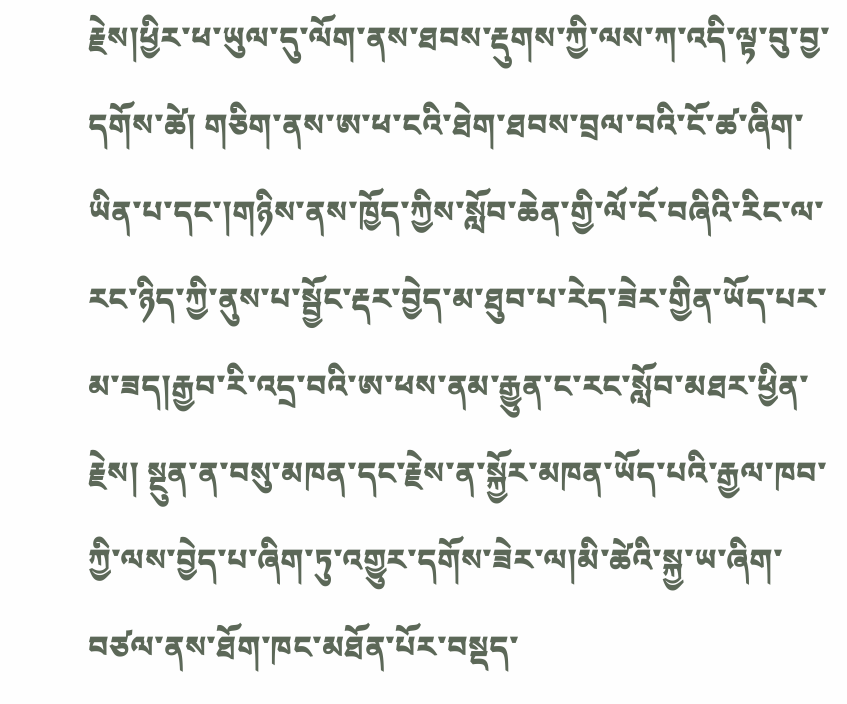རྗེས།ཕྱིར་ཕ་ཡུལ་དུ་ལོག་ནས་ཐབས་རྡུགས་ཀྱི་ལས་ཀ་འདི་ལྟ་བུ་བྱ་དགོས་ཚེ། གཅིག་ནས་ཨ་ཕ་ངའི་ཐེག་ཐབས་བྲལ་བའི་ངོ་ཚ་ཞིག་ཡིན་པ་དང་།གཉིས་ནས་ཁྱོད་ཀྱིས་སློབ་ཆེན་གྱི་ལོ་ངོ་བཞིའི་རིང་ལ་རང་ཉིད་ཀྱི་ནུས་པ་སྦྱོང་རྡར་བྱེད་མ་ཐུབ་པ་རེད་ཟེར་གྱིན་ཡོད་པར་མ་ཟད།རྒྱབ་རི་འདྲ་བའི་ཨ་ཕས་ནམ་རྒྱུན་ང་རང་སློབ་མཐར་ཕྱིན་རྗེས། སྔུན་ན་བསུ་མཁན་དང་རྗེས་ན་སྐྱོར་མཁན་ཡོད་པའི་རྒྱལ་ཁབ་ཀྱི་ལས་བྱེད་པ་ཞིག་ཏུ་འགྱུར་དགོས་ཟེར་ལ།མི་ཚེའི་སྐྱ་ཡ་ཞིག་བཙལ་ནས་ཐོག་ཁང་མཐོན་པོར་བསྡད་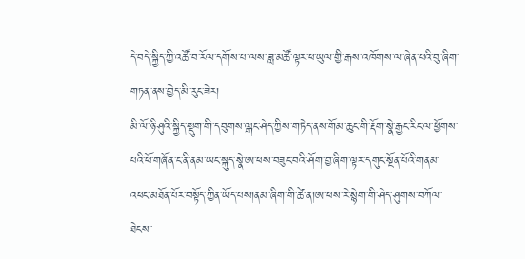དེ་བདེ་སྐྱིད་ཀྱི་འཚོ་བ་རོལ་དགོས་པ་ལས་ཟླ་མཚོ་ལྟར་ཕ་ཡུལ་གྱི་རྒས་འཁོགས་ལ་ཞེན་པའི་བུ་ཞིག་གཏན་ནས་བྱེད་མི་རུང་ཟེར།
མི་ལོ་ཉི་ཤུའི་སྐྱིད་སྡུག་གི་དབུགས་ལྒང་ཤེད་ཀྱིས་གཏེད་ནས་གོམ་ཆུང་གི་རྡོག་སྣེ་རྒྱང་རིང་ལ་ཕྱོགས་པའི་ཕོ་གཞོན་ང་ནི་ནམ་ཡང་སྐུད་སྣེ་ཨ་ཕས་བཟུང་བའི་ཤོག་བྱ་ཞིག་ལྟར་དགུང་སྔོན་པོའི་གནམ་འཕང་མཐོན་པོར་བསྟོད་ཀྱིན་ཡོད་པས།ནམ་ཞིག་གི་ཚེ་ན།ཨ་ཕས་རེ་སྙེག་གི་ཤེད་ཤུགས་བཀོལ་ཐེངས་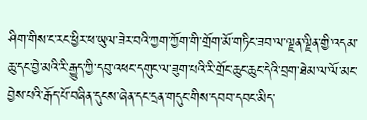ཤིག་གིས་ང་རང་ཕྱིར་ཕ་ཡུལ་ཟེར་བའི་ཀྱག་ཀྱོག་གི་གྲོག་མོ་གཏིང་ཟབ་ལ་ལྗན་ལྗིན་གྱི་འདམ་ཆུ་དང་བྱེ་མའི་རི་རྒྱུད་ཀྱི་དབུ་འཕང་དགུང་ལ་ཟུག་པའི་རི་གྲོང་ཆུང་ཆུང་དེའི་བྲག་ཐེམ་ལ་ལོ་མང་བྱེས་པའི་རྒོད་པོ་བཞིན་དུངས་ཞེན་དང་དྲན་གདུང་གིས་དབབ་དབང་མིད་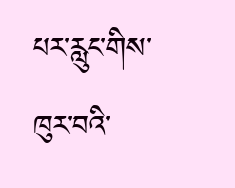པར་རླུང་གིས་ཁུར་བའི་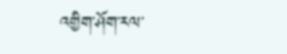འགྱིག་ཤོག་རལ་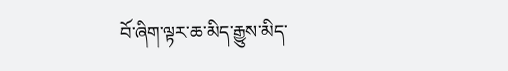བོ་ཞིག་ལྟར་ཆ་མིད་རྒྱུས་མིད་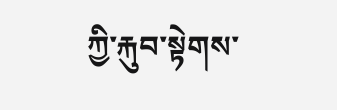ཀྱི་རྐུབ་སྟེགས་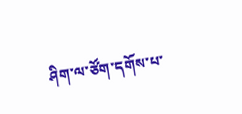ཤིག་ལ་ཙོག་དགོས་པ་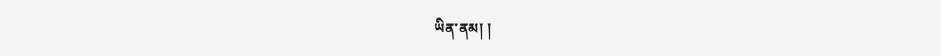ཡིན་ནམ། །